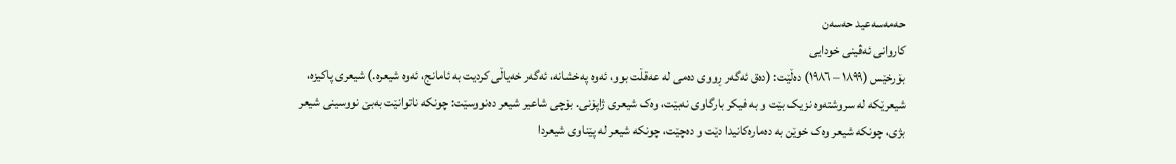حەمەسەعید حەسەن
کاروانی ئەڤینی خودایی
بۆرخێس (١٨٩٩ – ١٩٨٦) دەڵێت: (دەق ئەگەر ڕووی دەمی لە عەقڵت بوو، ئەوە پەخشانە، ئەگەر خەیاڵی کردیت بە ئامانج، ئەوە شیعرە.) شیعری پاکیزە، شیعرێکە لە سروشتەوە نزیک بێت و بە فیکر بارگاوی نەبێت، وەک شیعری ژاپۆنی. بۆچی شاعیر شیعر دەنووسێت: چونکە ناتوانێت بەبێ نووسینی شیعر بژی، چونکە شیعر وەک خوێن بە دەمارەکانیدا دێت و دەچێت، چونکە شیعر لە پێناوی شیعردا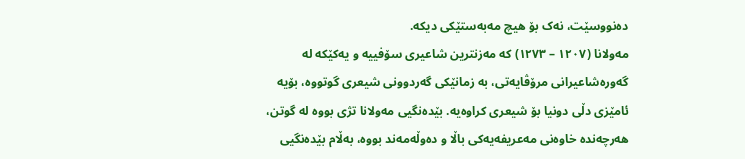دەنووسێت، نەک بۆ هیچ مەبەستێکی دیکە.
مەولانا (١٢٠٧ – ١٢٧٣) کە مەزنترین شاعیری سۆفییە و یەکێکە لە گەورەشاعیرانی مرۆڤایەتی، بە زمانێکی گەردوونی شیعری گوتووە، بۆیە ئامێزی دڵی دونیا بۆ شیعری کراوەیە. بێدەنگیی مەولانا تژی بووە لە گوتن، هەرچەندە خاوەنی مەعریفەیەکی باڵا و دەوڵەمەند بووە، بەڵام بێدەنگیی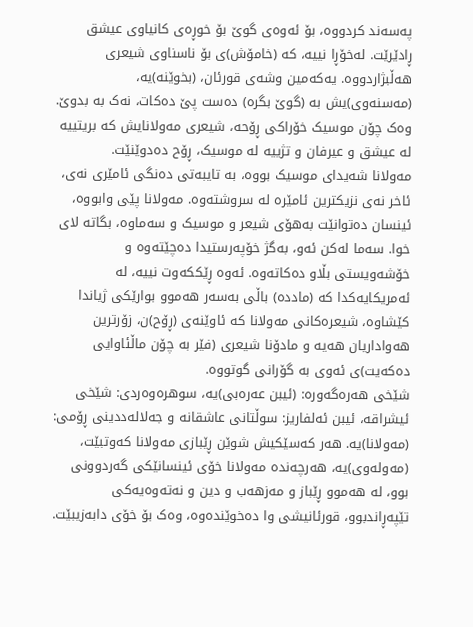پەسەند کردووە، بۆ ئەوەی گوێ بۆ خوڕەی کانیاوی عیشق ڕادێرێت. لەخۆڕا نییە، کە (خامۆش)ی بۆ ناسناوی شیعری هەڵبژاردووە. یەکەمین وشەی قورئان، (بخوێنە)یە، (مەسنەوی)یش بە (گوێ بگرە) دەست پێ دەکات، نەک بە بدوێ. وەک چۆن موسیک خۆراکی ڕۆحە، شیعری مەولانایش کە بریتییە لە عیشق و عیرفان و تژییە لە موسیک، ڕۆح دەدوێنێت.
مەولانا شەیدای موسیک بووە، بە تایبەتی دەنگی ئامێری نەی، ئاخر نەی نزیکترین ئامێرە لە سروشتەوە. مەولانا پێی وابووە، ئینسان دەتوانێت بەهۆی شیعر و موسیک و سەماوە، بگاتە لای خوا. سەما لەکن ئەو، بەگژ خۆپەرستیدا دەچێتەوە و خۆشەویستی بڵاو دەکاتەوە. ئەوە ڕێککەوت نییە، لە ئەمریکایەکدا کە (ماددە) باڵی بەسەر هەموو بوارێکی ژیاندا کێشاوە، شیعرەکانی مەولانا کە ئاوێنەی (ڕۆح)ن، زۆرترین هەواداریان هەیە و مادۆنا شیعری (فێر بە چۆن ماڵئاوایی دەکەیت)ی ئەوی بە گۆرانی گوتووە.
شێخی هەرەگەورە: (ئیبن عەرەبی)یە، سوهرەوەردی: شێخی ئیشراقە، ئیبن ئەلفاریز: سوڵتانی عاشقانە و جەلالەددینی ڕۆمی: (مەولانا)یە. هەر کەسێکیش شوێن ڕێبازی مەولانا کەوتبێت، (مەولەوی)یە، هەرچەندە مەولانا خۆی ئینسانێکی گەردوونی بوو، لە هەموو ڕێباز و مەزهەب و دین و نەتەوەیەکی تێپەڕاندبوو، قورئانیشی وا دەخوێندەوە، وەک بۆ خۆی دابەزیبێت.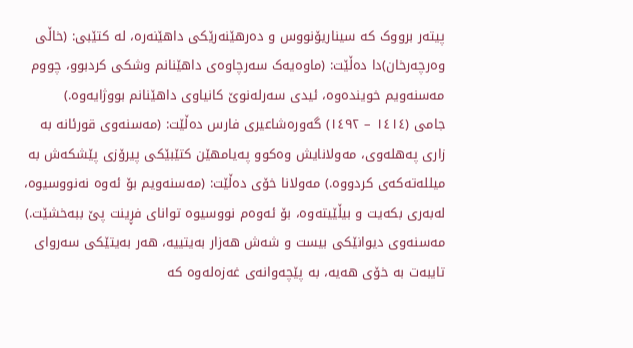پیتەر برووک کە سیناریۆنووس و دەرهێنەرێکی داهێنەرە، لە کتێبی: (خاڵی وەرچەرخان)دا دەڵێت: (ماوەیەک سەرچاوەی داهێنانم وشکی کردبوو، چووم مەسنەویم خویندەوە، ئیدی سەرلەنوێ کانیاوی داهێنانم بووژایەوە.)
جامی (١٤١٤ – ١٤٩٢) گەورەشاعیری فارس دەڵێت: (مەسنەوی قورئانە بە زاری پەهلەوی، مەولانایش وەکوو پەیامهێن کتێبێکی پیرۆزی پێشکەش بە میللەتەکەی کردووە.) مەولانا خۆی دەڵێت: (مەسنەویم بۆ ئەوە نەنووسیوە، لەبەری بکەیت و بیڵێیتەوە، بۆ ئەوەم نووسیوە توانای فڕینت پێ ببەخشێت.) مەسنەوی دیوانێکی بیست و شەش هەزار بەیتییە، هەر بەیتێکی سەروای تایبەت بە خۆی هەیە، بە پێچەوانەی غەزەلەوە کە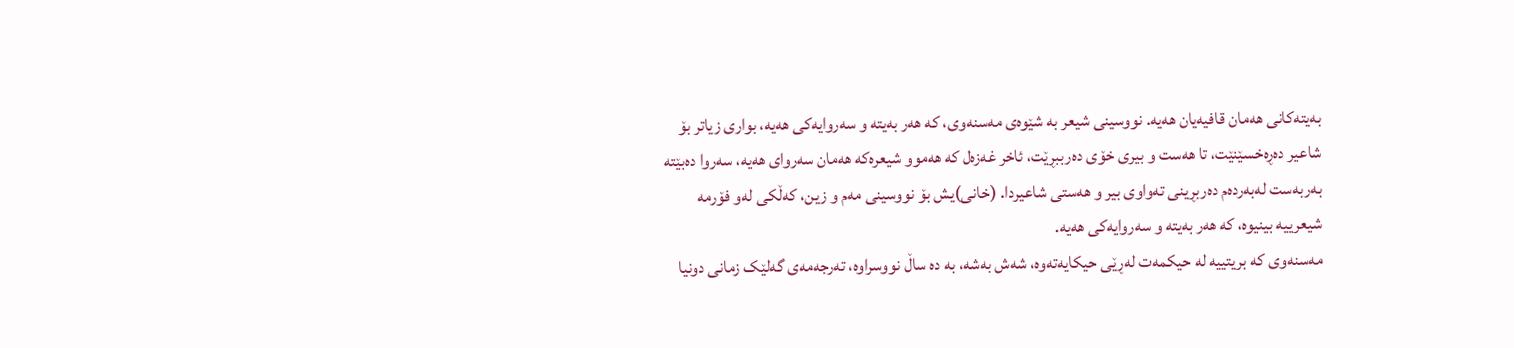بەیتەکانی هەمان قافیەیان هەیە. نووسینی شیعر بە شێوەی مەسنەوی، کە هەر بەیتە و سەروایەکی هەیە، بواری زیاتر بۆ شاعیر دەڕەخسێنێت، تا هەست و بیری خۆی دەرببڕێت، ئاخر غەزەل کە هەموو شیعرەکە هەمان سەروای هەیە، سەروا دەبێتە بەربەست لەبەردەم دەربڕینی تەواوی بیر و هەستی شاعیردا. (خانی)یش بۆ نووسینی مەم و زین، کەڵکی لەو فۆرمە شیعرییە بینیوە، کە هەر بەیتە و سەروایەکی هەیە.
مەسنەوی کە بریتییە لە حیکمەت لەڕێی حیکایەتەوە، شەش بەشە، بە دە ساڵ نووسراوە، تەرجەمەی گەلێک زمانی دونیا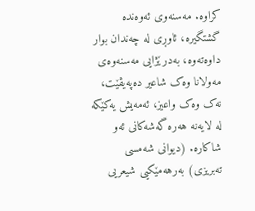کراوە. مەسنەوی ئەوەندە گشتگیرە، ئاوڕی لە چەندان بوار داوەتەوە، بەدرێژایی مەسنەوەی مەولانا وەک شاعیر دەپەیڤێت، نەک وەک واعیز، ئەمەیش یەکێکە لە لایەنە هەرە گەشەکانی ئەو شاکارە. (دیوانی شەمسی تەبریزی) بەرهەمێکیی شیعریی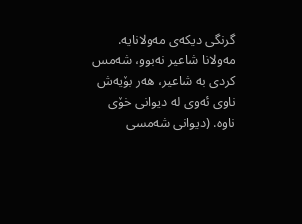گرنگی دیکەی مەولانایە. مەولانا شاعیر نەبوو، شەمس کردی بە شاعیر، هەر بۆیەش ناوی ئەوی لە دیوانی خۆی ناوە. (دیوانی شەمسی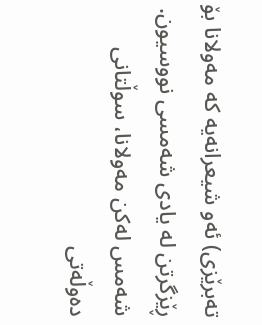تەبرێزی) ئەو شیعرانەیە کە مەولانا بۆ ڕێزگرتن لە یادی شەمسی نووسیون. شەمس لەکن مەولانا، سوڵتانی دەوڵەتی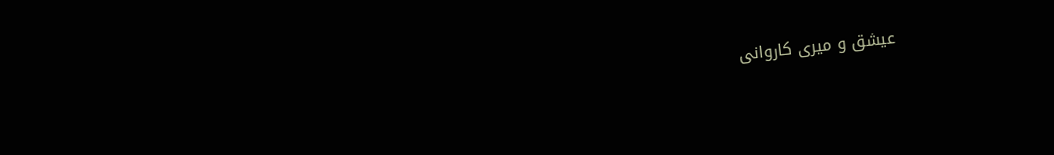عیشق و میری کاروانی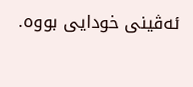ئەڤینی خودایی بووە.